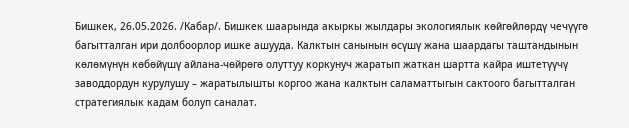Бишкек, 26.05.2026. /Кабар/. Бишкек шаарында акыркы жылдары экологиялык көйгөйлөрдү чечүүгө багытталган ири долбоорлор ишке ашууда. Калктын санынын өсүшү жана шаардагы таштандынын көлөмүнүн көбөйүшү айлана-чөйрөгө олуттуу коркунуч жаратып жаткан шартта кайра иштетүүчү заводдордун курулушу – жаратылышты коргоо жана калктын саламаттыгын сактоого багытталган стратегиялык кадам болуп саналат.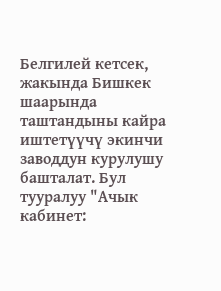Белгилей кетсек, жакында Бишкек шаарында таштандыны кайра иштетүүчү экинчи заводдун курулушу башталат. Бул тууралуу "Ачык кабинет: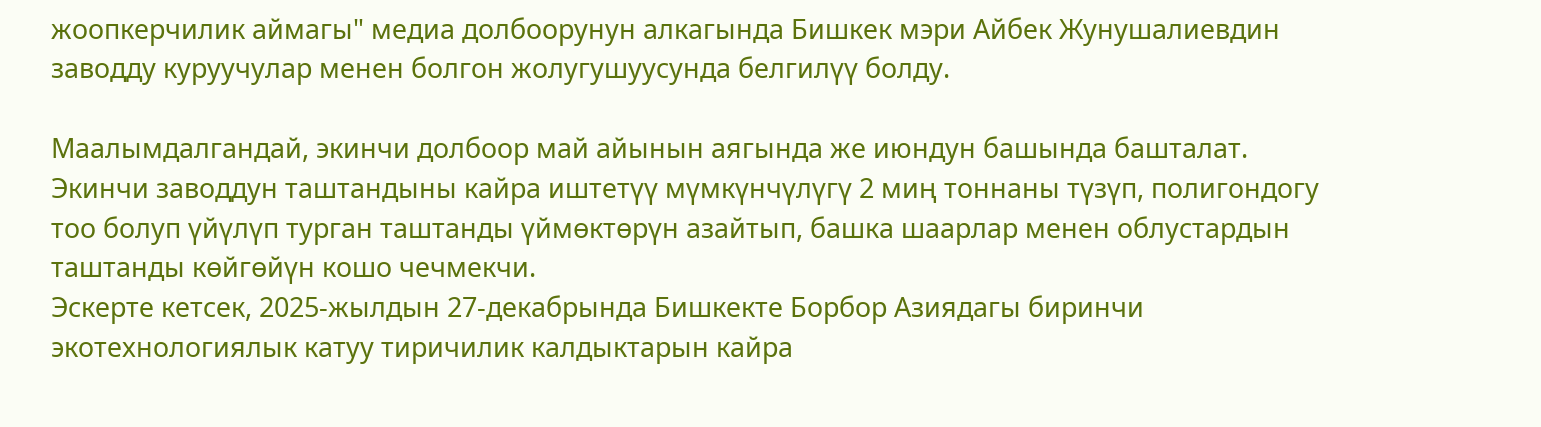жоопкерчилик аймагы" медиа долбоорунун алкагында Бишкек мэри Айбек Жунушалиевдин заводду куруучулар менен болгон жолугушуусунда белгилүү болду.

Маалымдалгандай, экинчи долбоор май айынын аягында же июндун башында башталат. Экинчи заводдун таштандыны кайра иштетүү мүмкүнчүлүгү 2 миң тоннаны түзүп, полигондогу тоо болуп үйүлүп турган таштанды үймөктөрүн азайтып, башка шаарлар менен облустардын таштанды көйгөйүн кошо чечмекчи.
Эскерте кетсек, 2025-жылдын 27-декабрында Бишкекте Борбор Азиядагы биринчи экотехнологиялык катуу тиричилик калдыктарын кайра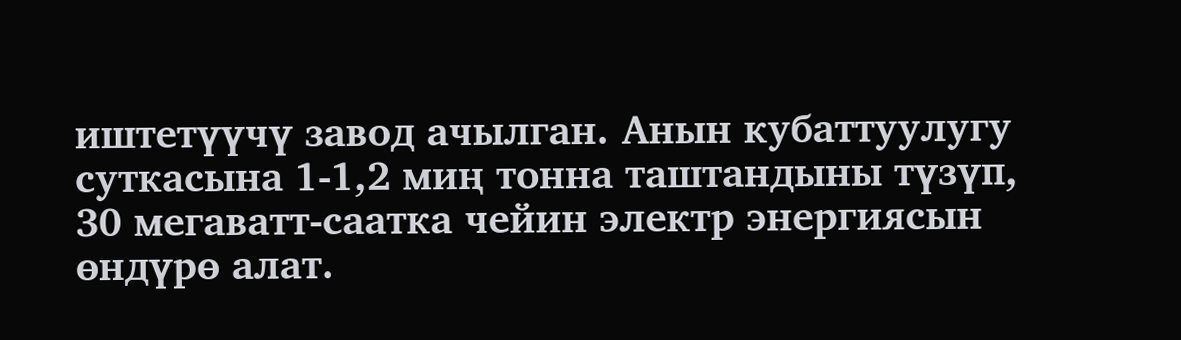иштетүүчү завод ачылган. Анын кубаттуулугу суткасына 1-1,2 миң тонна таштандыны түзүп, 30 мегаватт-саатка чейин электр энергиясын өндүрө алат.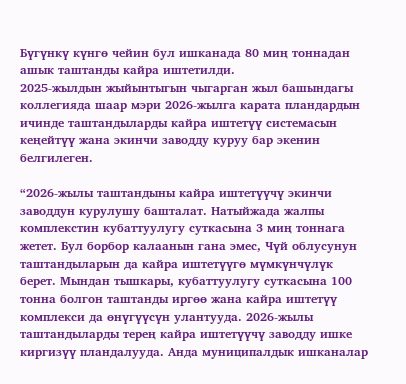Бүгүнкү күнгө чейин бул ишканада 80 миң тоннадан ашык таштанды кайра иштетилди.
2025-жылдын жыйынтыгын чыгарган жыл башындагы коллегияда шаар мэри 2026-жылга карата пландардын ичинде таштандыларды кайра иштетүү системасын кеңейтүү жана экинчи заводду куруу бар экенин белгилеген.

“2026-жылы таштандыны кайра иштетүүчү экинчи заводдун курулушу башталат. Натыйжада жалпы комплекстин кубаттуулугу суткасына 3 миң тоннага жетет. Бул борбор калаанын гана эмес, Чүй облусунун таштандыларын да кайра иштетүүгө мүмкүнчүлүк берет. Мындан тышкары, кубаттуулугу суткасына 100 тонна болгон таштанды иргөө жана кайра иштетүү комплекси да өнүгүүсүн улантууда. 2026-жылы таштандыларды терең кайра иштетүүчү заводду ишке киргизүү пландалууда. Анда муниципалдык ишканалар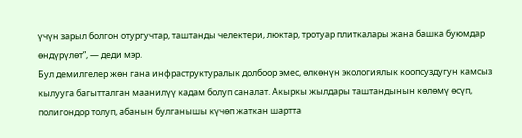үчүн зарыл болгон отургучтар, таштанды челектери, люктар, тротуар плиткалары жана башка буюмдар өндүрүлөт”, — деди мэр.
Бул демилгелер жөн гана инфраструктуралык долбоор эмес, өлкөнүн экологиялык коопсуздугун камсыз кылууга багытталган маанилүү кадам болуп саналат. Акыркы жылдары таштандынын көлөмү өсүп, полигондор толуп, абанын булганышы күчөп жаткан шартта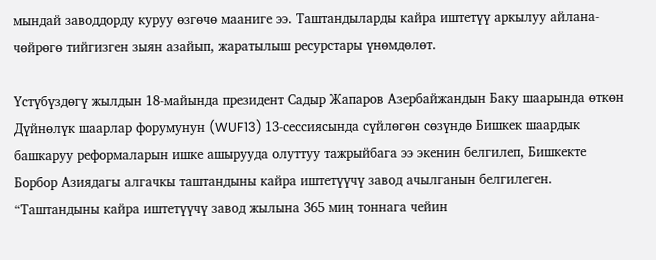мындай заводдорду куруу өзгөчө мааниге ээ. Таштандыларды кайра иштетүү аркылуу айлана-чөйрөгө тийгизген зыян азайып, жаратылыш ресурстары үнөмдөлөт.

Үстүбүздөгү жылдын 18-майында президент Садыр Жапаров Азербайжандын Баку шаарында өткөн Дүйнөлүк шаарлар форумунун (WUF13) 13-сессиясында сүйлөгөн сөзүндө Бишкек шаардык башкаруу реформаларын ишке ашырууда олуттуу тажрыйбага ээ экенин белгилеп, Бишкекте Борбор Азиядагы алгачкы таштандыны кайра иштетүүчү завод ачылганын белгилеген.
“Таштандыны кайра иштетүүчү завод жылына 365 миң тоннага чейин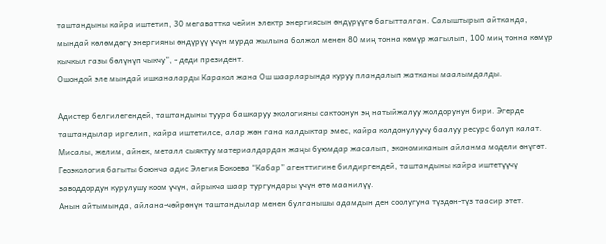таштандыны кайра иштетип, 30 мегаваттка чейин электр энергиясын өндүрүүгө багытталган. Салыштырып айтканда, мындай көлөмдөгү энергияны өндүрүү үчүн мурда жылына болжол менен 80 миң тонна көмүр жагылып, 100 миң тонна көмүр кычкыл газы бөлүнүп чыкчу”, - деди президент.
Ошондой эле мындай ишканаларды Каракол жана Ош шаарларында куруу пландалып жатканы маалымдалды.

Адистер белгилегендей, таштандыны туура башкаруу экологияны сактоонун эң натыйжалуу жолдорунун бири. Эгерде таштандылар иргелип, кайра иштетилсе, алар жөн гана калдыктар эмес, кайра колдонулуучу баалуу ресурс болуп калат. Мисалы, желим, айнек, металл сыяктуу материалдардан жаңы буюмдар жасалып, экономиканын айланма модели өнүгөт.
Геоэкология багыты боюнча адис Элегия Бокоева “Кабар” агенттигине билдиргендей, таштандыны кайра иштетүүчү заводдордун курулушу коом үчүн, айрыкча шаар тургундары үчүн өтө маанилүү.
Анын айтымында, айлана-чөйрөнүн таштандылар менен булганышы адамдын ден соолугуна түздөн-түз таасир этет.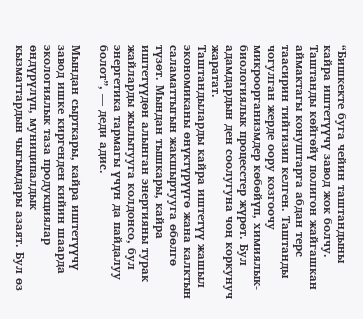“Бишкекте буга чейин таштандыны кайра иштетүүчү завод жок болчу. Таштанды көйгөйү полигон жайгашкан аймактагы конуштарга абдан терс таасирин тийгизип келген. Таштанды чогулган жерде оору козгоочу микроорганизмдер көбөйүп, химиялык-биологиялык процесстер жүрөт. Бул адамдардын ден соолугуна чоң коркунуч жаратат.
Таштандыларды кайра иштетүү жашыл экономиканы өнүктүрүүгө жана калктын саламаттыгын жакшыртууга өбөлгө түзөт. Мындан тышкары, кайра иштетүүдөн алынган энергияны турак жайларды жылытууга колдонсо, бул энергетика тармагы үчүн да пайдалуу болот”, — деди адис.

Мындан сырткары, кайра иштетүүчү завод ишке киргенден кийин шаарда экологиялык таза продукциялар өндүрүлүп, муниципалдык кызматтардын чыгымдары азаят. Бул өз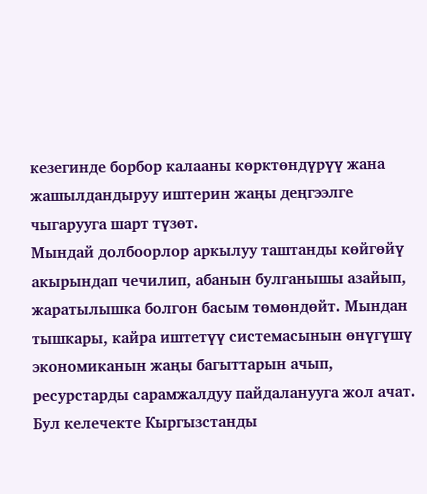кезегинде борбор калааны көрктөндүрүү жана жашылдандыруу иштерин жаңы деңгээлге чыгарууга шарт түзөт.
Мындай долбоорлор аркылуу таштанды көйгөйү акырындап чечилип, абанын булганышы азайып, жаратылышка болгон басым төмөндөйт. Мындан тышкары, кайра иштетүү системасынын өнүгүшү экономиканын жаңы багыттарын ачып, ресурстарды сарамжалдуу пайдаланууга жол ачат. Бул келечекте Кыргызстанды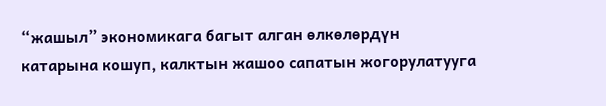“жашыл” экономикага багыт алган өлкөлөрдүн катарына кошуп, калктын жашоо сапатын жогорулатууга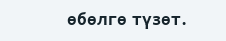өбөлгө түзөт.